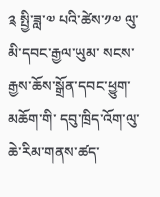༉ སྤྱི་ཟླ་༧ པའི་ཚེས་༡༧ ལུ་ མི་དབང་རྒྱལ་ཡུམ་ སངས་རྒྱས་ཆོས་སྒྲོན་དབང་ཕྱུག་མཆོག་གི་ དབུ་ཁྲིད་འོག་ལུ་ ཆེ་རིམ་གནས་ཚད་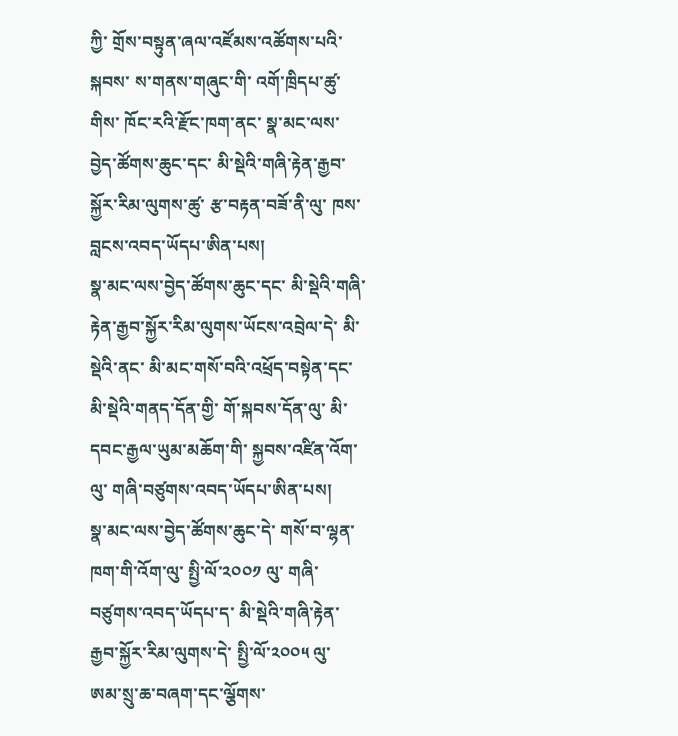ཀྱི་ གྲོས་བསྟུན་ཞལ་འཛོམས་འཚོགས་པའི་སྐབས་ ས་གནས་གཞུང་གི་ འགོ་ཁྲིདཔ་ཚུ་གིས་ ཁོང་རའི་རྫོང་ཁག་ནང་ སྣ་མང་ལས་བྱེད་ཚོགས་ཆུང་དང་ མི་སྡེའི་གཞི་རྟེན་རྒྱབ་སྐྱོར་རིམ་ལུགས་ཚུ་ རྩ་བརྟན་བཟོ་ནི་ལུ་ ཁས་བླངས་འབད་ཡོདཔ་ཨིན་པས།
སྣ་མང་ལས་བྱེད་ཚོགས་ཆུང་དང་ མི་སྡེའི་གཞི་རྟེན་རྒྱབ་སྐྱོར་རིམ་ལུགས་ཡོངས་འབྲེལ་དེ་ མི་སྡེའི་ནང་ མི་མང་གསོ་བའི་འཕྲོད་བསྟེན་དང་ མི་སྡེའི་གནད་དོན་གྱི་ གོ་སྐབས་དོན་ལུ་ མི་དབང་རྒྱལ་ཡུམ་མཆོག་གི་ སྐྱབས་འཛིན་འོག་ལུ་ གཞི་བཙུགས་འབད་ཡོདཔ་ཨིན་པས།
སྣ་མང་ལས་བྱེད་ཚོགས་ཆུང་དེ་ གསོ་བ་ལྷན་ཁག་གི་འོག་ལུ་ སྤྱི་ལོ་༢༠༠༡ ལུ་ གཞི་བཙུགས་འབད་ཡོདཔ་ད་ མི་སྡེའི་གཞི་རྟེན་རྒྱབ་སྐྱོར་རིམ་ལུགས་དེ་ སྤྱི་ལོ་༢༠༠༥ ལུ་ ཨམ་སྲུ་ཆ་བཞག་དང་ལྕོགས་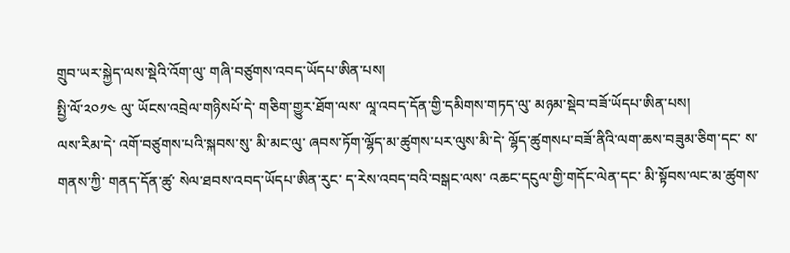གྲུབ་ཡར་སྐྱེད་ལས་སྡེའི་འོག་ལུ་ གཞི་བཙུགས་འབད་ཡོདཔ་ཨིན་པས།
སྤྱི་ལོ་༢༠༡༤ ལུ་ ཡོངས་འབྲེལ་གཉིསཔོ་དེ་ གཅིག་གྱུར་ཐོག་ལས་ ལཱ་འབད་དོན་གྱི་དམིགས་གཏད་ལུ་ མཉམ་སྡེབ་བཟོ་ཡོདཔ་ཨིན་པས།
ལས་རིམ་དེ་ འགོ་བཙུགས་པའི་སྐབས་སུ་ མི་མང་ལུ་ ཞབས་ཏོག་ལྷོད་མ་ཚུགས་པར་ལུས་མི་དེ་ ལྷོད་ཚུགསཔ་བཟོ་ནིའི་ལག་ཆས་བཟུམ་ཅིག་དང་ ས་གནས་ཀྱི་ གནད་དོན་ཚུ་ སེལ་ཐབས་འབད་ཡོདཔ་ཨིན་རུང་ ད་རེས་འབད་བའི་བསྒང་ལས་ འཆང་དངུལ་གྱི་གདོང་ལེན་དང་ མི་སྟོབས་ལང་མ་ཚུགས་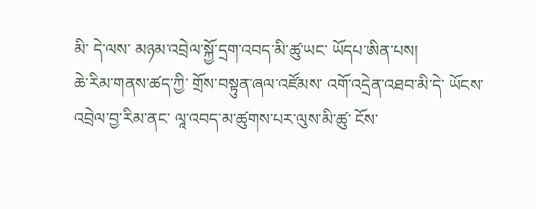མི་ དེ་ལས་ མཉམ་འབྲེལ་སྐྱོ་དྲག་འབད་མི་ཚུ་ཡང་ ཡོདཔ་ཨིན་པས།
ཆེ་རིམ་གནས་ཚད་ཀྱི་ གྲོས་བསྟུན་ཞལ་འཛོམས་ འགོ་འདྲེན་འཐབ་མི་དེ་ ཡོངས་འབྲེལ་བྱ་རིམ་ནང་ ལཱ་འབད་མ་ཚུགས་པར་ལུས་མི་ཚུ་ ངོས་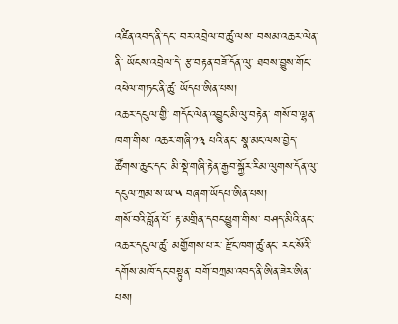འཛིན་འབད་ནི་དང་ བར་འབྲེལ་བ་ཚུ་ལས་ བསམ་འཆར་ལེན་ནི་ ཡོངས་འབྲེལ་དེ་ རྩ་བརྟན་བཟོ་དོན་ལུ་ ཐབས་བྱུས་གོང་འཕེལ་གཏང་ནི་ཚུ་ ཡོདཔ་ཨིན་པས།
འཆར་དངུལ་གྱི་ གདོང་ལེན་འབྱུང་མི་ལུ་བརྟེན་ གསོ་བ་ལྷན་ཁག་གིས་ འཆར་གཞི་༡༣ པའི་ནང་ སྣ་མང་ལས་བྱེད་ཚོགས་ཆུང་དང་ མི་སྡེ་གཞི་རྟེན་རྒྱབ་སྐྱོར་རིམ་ལུགས་དོན་ལུ་ དངུལ་ཀྲམ་ས་ཡ་༥ བཞག་ཡོདཔ་ཨིན་པས།
གསོ་བའི་བློན་པོ་ རྟ་མགྲིན་དབང་ཕྱུག་གིས་ བཤད་མིའི་ནང་ འཆར་དངུལ་ཚུ་ མགྱོགས་པ་ར་ རྫོང་ཁག་ཚུ་ནང་ རང་སོའི་དགོས་མཁོ་དང་བསྟུན་ བགོ་བཀྲམ་འབད་ནི་ཨིན་ཟེར་ཨིན་པས།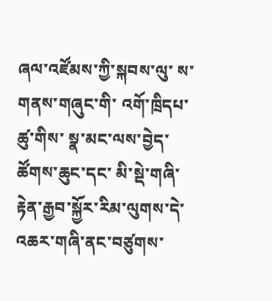ཞལ་འཛོམས་ཀྱི་སྐབས་ལུ་ ས་གནས་གཞུང་གི་ འགོ་ཁྲིདཔ་ཚུ་གིས་ སྣ་མང་ལས་བྱེད་ཚོགས་ཆུང་དང་ མི་སྡེ་གཞི་རྟེན་རྒྱབ་སྐྱོར་རིམ་ལུགས་དེ་ འཆར་གཞི་ནང་བཙུགས་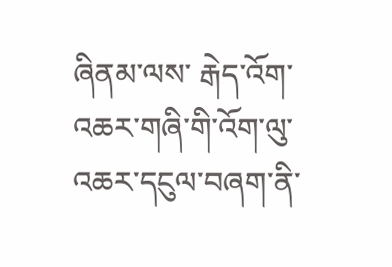ཞིནམ་ལས་ རྒེད་འོག་འཆར་གཞི་གི་འོག་ལུ་ འཆར་དངུལ་བཞག་ནི་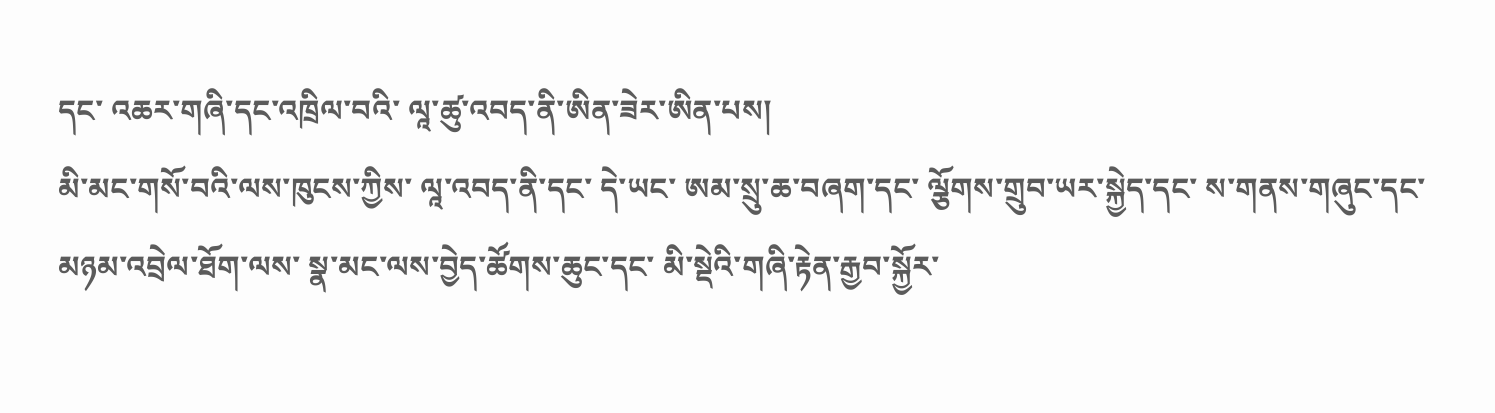དང་ འཆར་གཞི་དང་འཁྲིལ་བའི་ ལཱ་ཚུ་འབད་ནི་ཨིན་ཟེར་ཨིན་པས།
མི་མང་གསོ་བའི་ལས་ཁུངས་ཀྱིས་ ལཱ་འབད་ནི་དང་ དེ་ཡང་ ཨམ་སྲུ་ཆ་བཞག་དང་ ལྕོགས་གྲུབ་ཡར་སྐྱེད་དང་ ས་གནས་གཞུང་དང་མཉམ་འབྲེལ་ཐོག་ལས་ སྣ་མང་ལས་བྱེད་ཚོགས་ཆུང་དང་ མི་སྡེའི་གཞི་རྟེན་རྒྱབ་སྐྱོར་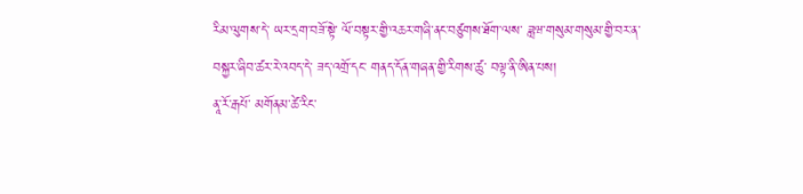རིམ་ལུགས་དེ་ ཡར་དྲག་བཟོ་སྟེ་ ལོ་བསྟར་གྱི་འཆར་གཞི་ནང་བཙུགས་ཐོག་ལས་ ཟླཝ་གསུམ་གསུམ་གྱི་བར་ན་ བསྐྱར་ཞིབ་ཚར་རེ་འབད་དེ་ ཟད་འགྲོ་དང་ གནད་དོན་གཞན་གྱི་རིགས་ཚུ་ བལྟ་ནི་ཨིན་པས།
ནཱ་རོ་རྒཔོ་ མགོནམ་ཚེ་རིང་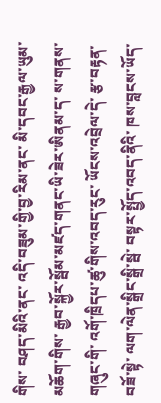གིས་ བཤད་མིའི་ནང་ འདི་བཟུམ་གྱི་བྱ་རིམ་ནང་ མི་དབང་རྒྱལ་ཡུམ་མཆོག་གིས་ རྒྱབ་སྐྱོར་སྦོམ་མཛད་གནང་ཡི་ཟེར་ཨིནམ་ད་ ས་གནས་གཞུང་གི་ འགོ་ཁྲིདཔ་ཚུ་གིས་འབད་རུང་ ཡོངས་འབྲེལ་དེ་ རྩ་བརྟན་བཟོ་སྟེ་ ལག་ལེན་སྒྲིང་སྒྲི་སྦེ་ བསྟར་སྤྱོད་འབད་ནིའི་ ཁས་བླངས་ཡོད་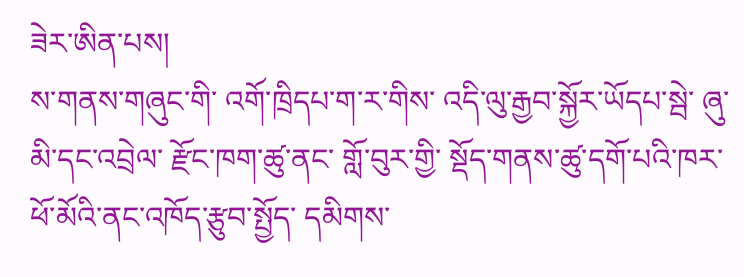ཟེར་ཨིན་པས།
ས་གནས་གཞུང་གི་ འགོ་ཁྲིདཔ་ག་ར་གིས་ འདི་ལུ་རྒྱབ་སྐྱོར་ཡོདཔ་སྦེ་ ཞུ་མི་དང་འབྲེལ་ རྫོང་ཁག་ཚུ་ནང་ གློ་བུར་གྱི་ སྡོད་གནས་ཚུ་དགོ་པའི་ཁར་ ཕོ་མོའི་ནང་འཁོད་རྩུབ་སྤྱོད་ དམིགས་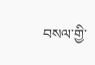བསལ་གྱི་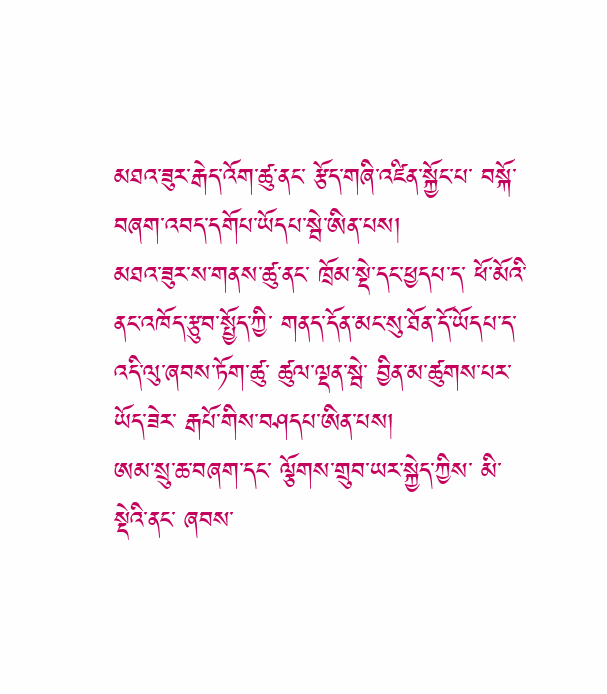མཐའ་ཟུར་རྒེད་འོག་ཚུ་ནང་ རྩོད་གཞི་འཛིན་སྐྱོང་པ་ བསྐོ་བཞག་འབད་དགོཔ་ཡོདཔ་སྦེ་ཨིན་པས།
མཐའ་ཟུར་ས་གནས་ཚུ་ནང་ ཁྲོམ་སྡེ་དང་ཕྱདཔ་ད་ ཕོ་མོའི་ནང་འཁོད་རྩུབ་སྤྱོད་ཀྱི་ གནད་དོན་མང་སུ་ཐོན་དོ་ཡོདཔ་ད་ འདི་ལུ་ཞབས་ཏོག་ཚུ་ ཚུལ་ལྡན་སྦེ་ བྱིན་མ་ཚུགས་པར་ཡོད་ཟེར་ རྒཔོ་གིས་བཤདཔ་ཨིན་པས།
ཨམ་སྲུ་ཆ་བཞག་དང་ ལྕོགས་གྲུབ་ཡར་སྐྱེད་ཀྱིས་ མི་སྡེའི་ནང་ ཞབས་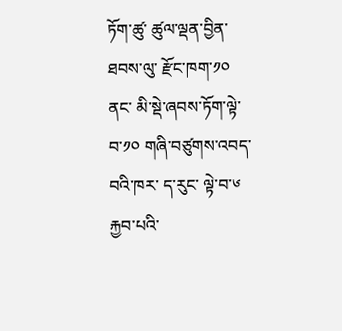ཏོག་ཚུ་ ཚུལ་ལྡན་བྱིན་ཐབས་ལུ་ རྫོང་ཁག་༡༠ ནང་ མི་སྡེ་ཞབས་ཏོག་ལྟེ་བ་༡༠ གཞི་བཙུགས་འབད་བའི་ཁར་ ད་རུང་ ལྟེ་བ་༦ རྐྱབ་པའི་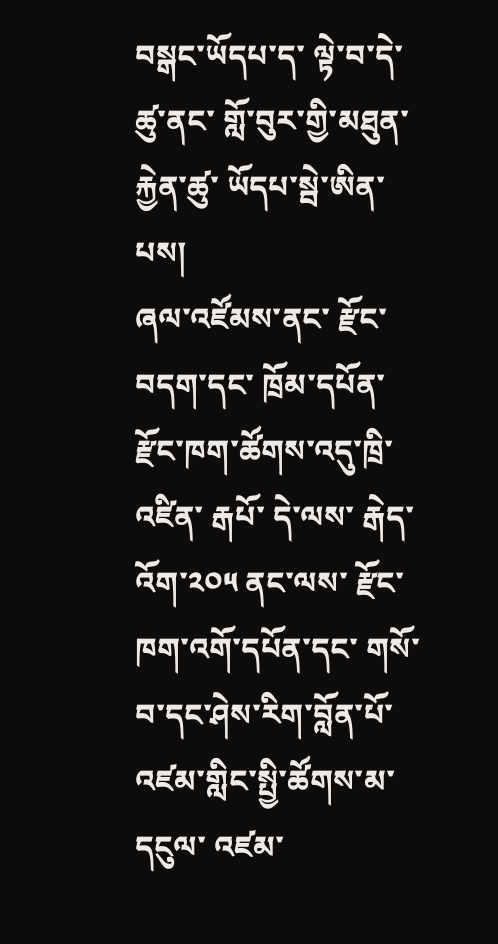བསྒང་ཡོདཔ་ད་ ལྟེ་བ་དེ་ཚུ་ནང་ གློ་བུར་གྱི་མཐུན་རྐྱེན་ཚུ་ ཡོདཔ་སྦེ་ཨིན་པས།
ཞལ་འཛོམས་ནང་ རྫོང་བདག་དང་ ཁྲོམ་དཔོན་ རྫོང་ཁག་ཚོགས་འདུ་ཁྲི་འཛིན་ རྒཔོ་ དེ་ལས་ རྒེད་འོག་༢༠༥ ནང་ལས་ རྫོང་ཁག་འགོ་དཔོན་དང་ གསོ་བ་དང་ཤེས་རིག་བློན་པོ་ འཛམ་གླིང་སྤྱི་ཚོགས་མ་དངུལ་ འཛམ་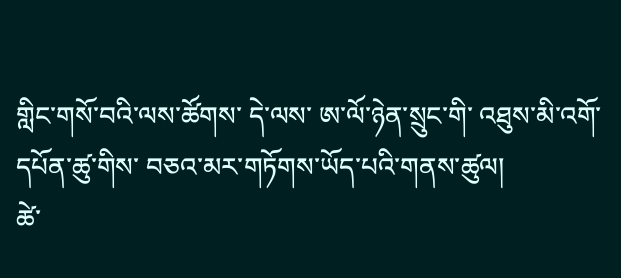གླིང་གསོ་བའི་ལས་ཚོགས་ དེ་ལས་ ཨ་ལོ་ཉེན་སྲུང་གི་ འཐུས་མི་འགོ་དཔོན་ཚུ་གིས་ བཅའ་མར་གཏོགས་ཡོད་པའི་གནས་ཚུལ།
ཚེ་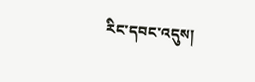རིང་དབང་འདུས།